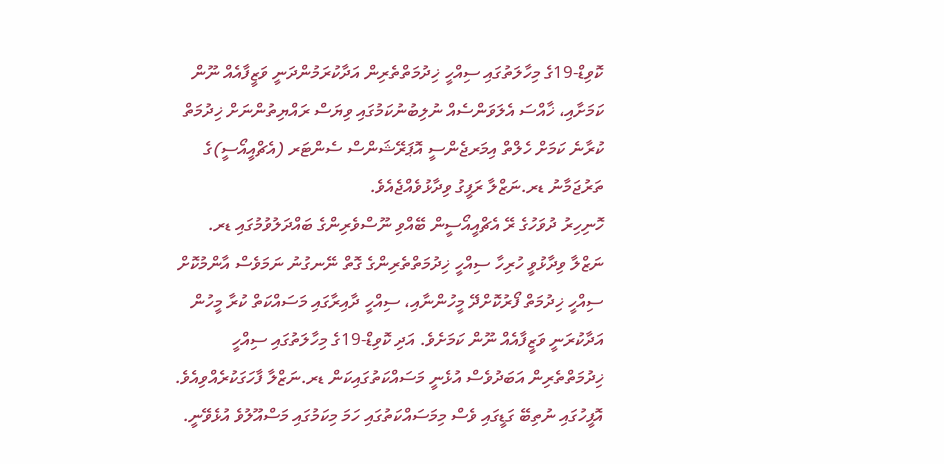ކޮވިޑް-19ގެ މިހާލަތުގައި ސިއްހީ ޚިދުމަތްތެރިން އަދާކުރަމުންދަނީ ވަޒީފާއެއް ނޫން ކަމަށާއި، ޚާއްސަ އެލަވަންސެއް ނުލިބުނުކަމުގައި ވިޔަސް ރައްޔިތުންނަށް ޚިދުމަތް ކުރާނެ ކަމަށް ހެލްތް އިމަރޖެންސީ އޮޕަރޭޝަންސް ސެންޓަރ (އެޗްއީއޯސީ)ގެ ތަރުޖަމާނު ޑރ.ނަޒްލާ ރަފީގު ވިދާޅުވެއްޖެއެވެ.
ހޮނިހިރު ދުވަހުގެ ރޭ އެޗްއީއޯސީން ބޭއްވި ނޫސްވެރިންގެ ބައްދަލުވުމުގައި ޑރ. ނަޒްލާ ވިދާޅުވީ ހުރިހާ ސިއްހީ ޚިދުމަތްތެރިންގެ ގޮތް ނޭނގުނު ނަމަވެސް އާންމުކޮށް ސިއްހީ ޚިދުމަތް ފޯރުކޮށްދޭ މީހުންނާއި، ސިއްހީ ދާއިރާގައި މަސައްކަތް ކުރާ މީހުން އަދާކުރަނީ ވަޒީފާއެއް ނޫން ކަމަށެވެ. އަދި ކޮވިޑް-19ގެ މިހާލަތުގައި ސިއްހީ ޚިދުމަތްތެރިން އަބަދުވެސް އުޅެނީ މަސައްކަތުގައިކަން ޑރ.ނަޒްލާ ފާހަގަކުރެއްވިއެވެ.
އޮފީހުގައި ނުތިބޭ ގަޑީގައި ވެސް މިމަސައްކަތުގައި ހަމަ މިކަމުގައި މަސްއޫލުވެ އުޅެވޭނީ.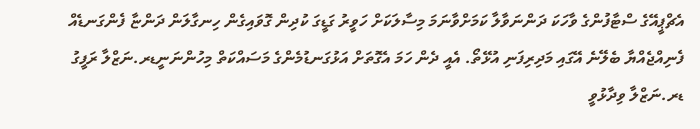އެޗްޕީއޭގެ ސްޓާފުންގެ ވާހަކަ ދަންނަވާލާ ކަމަށްވާނަމަ މިސާލަކަށް ހަވީރު ގަޑީގަ ކުދިން ގޮވައިގެން ހިނގާލަން ދަންޏާ ފެންގަނޑެއް ފެނިއްޖެއްޔާ ބެލޭނެ އޭގައި މަދިރިފަނި އުޅޭތޯ. އެއީ ދެން ހަމަ އެގޮތަށް އަޅުގަނޑުމެންގެ މަސައްކަތް މިހުންނަނީޑރ.ނަޒްލާ ރަފީގު
ޑރ.ނަޒްލާ ވިދާޅުވީ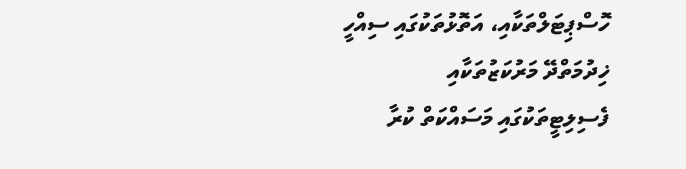ހޮސްޕިޓަލްތަކާއި، އަތޮޅުތަކުގައި ސިއްހީ ޚިދުމަތްދޭ މަރުކަޒުތަކާއި ފެސިލިޓީތަކުގައި މަސައްކަތް ކުރާ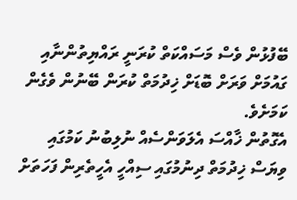ބޭފުޅުން ވެސް މަސައްކަތް ކުރަނީ ރައްޔިތުންނާއި ގައުމަށް ވަރަށް ބޮޑަށް ޚިދުމަތް ކުރަން ބޭނުން ވެގެން ކަމަށެވެ.
އެގޮތުން ޚާއްސަ އެލަވަންސެއް ނުލިބުނު ކަމުގައި ވިޔަސް ޚިދުމަތް ދިނުމުގައި ސިއްހީ އެހީތެރިން ފަހަތަށް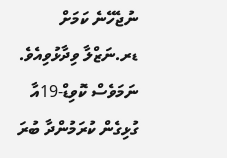ނުޖެހޭނެ ކަމަށް ޑރ.ނަޒްލާ ވިދާޅުވިއެވެ. ނަމަވެސް ކޮވިޑް-19އާ ގުޅިގެން ކުރަމުންދާ ބުރަ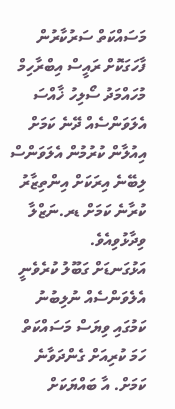މަސައްކަތް ސަރުކާރުން ފާހަގަކޮށް ރައީސް އިބްރާހިމް މުހައްމަދު ސޯލިހު ޚާއްސަ އެލަވަންސެއް ދޭނެ ކަމަށް އިއުލާން ކުރުމުން އެލަވަންސް ލިބޭނެ އިރަކަށް އިންތިޒާރު ކުރާނެ ކަމަށް ޑރ.ނަޒްލާ ވިދާޅުވިއެވެ.
އަޅުގަނޑަށް ގަބޫލު ކުރެވެނީ އެލެވަންސެއް ނުލިބުނު ކަމުގައި ވިޔަސް މަސައްކަތް ހަމަ ކުރިއަށް ގެންދަވާނެ ކަމަށް. އާ ބައްޔަކަށް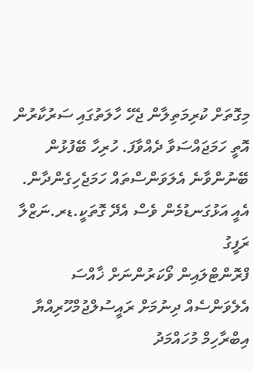މިގޮތަށް ކުރިމަތިލާން ޖެހޭ ހާލަތުގައި ސަރުކާރުން އޮތީ ހަމަޖައްސަވާ ދެއްވާފަ. ހުރިހާ ބޭފުޅުން ބޭނުންވާނެ އެލަވަންސްތައް ހަމަޖެހިގެންދާން. އެއީ އަޅުގަނޑުމެން ވެސް އެދޭ ގޮތަކީ.ޑރ.ނަޒްލާ ރަފީގު
ފްރޮންޓްލައިން ވޯކަރުންނަށް ޚާއްސަ އެލެވަންސެއް ދިނުމަށް ރައީސުލްޖުމްހޫރިއްޔާ އިބްރާހިމް މުހައްމަދު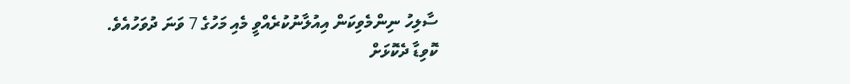ސާލިހު ނިންމެވިކަން އިއުލާނުކުރެއްވީ މެއި މަހުގެ 7 ވަނަ ދުވަހުއެވެ.
ކޮވިޑާ ދެކޮޅަށް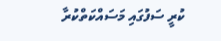ކުރީ ސަފުގައި މަސައްކަތްކުރާ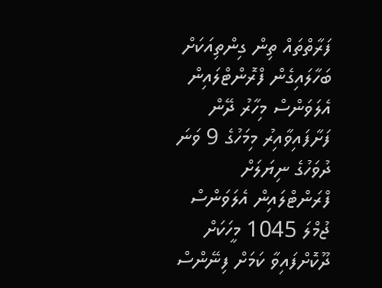ފަރާތްތައް ތިން ގިންތިއަކަށް ބަހާލައިގެން ފްރޮންޓްލައިން އެލަވަންސް މިހާރު ދޭން ފަށާފައިވާއިރު މިމަހުގެ 9 ވަނަ ދުވަހުގެ ނިޔަލަށް ފްރަންޓްލައިން އެލަވަންސް ޖުމްލަ 1045 މީހަކަށް ދޫކޮށްފައިވާ ކަމަށް ފިނޭންސް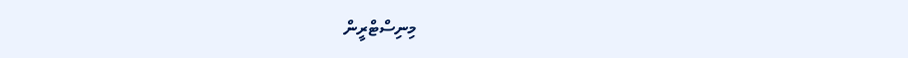މިނިސްޓްރީން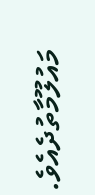މައުލޫމާތުދެއެވެ.